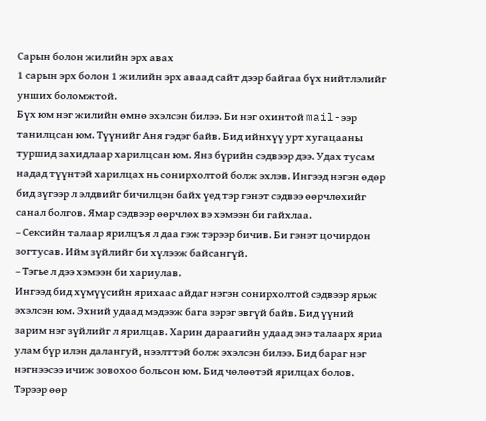Сарын болон жилийн эрх авах
1 сарын эрх болон 1 жилийн эрх аваад сайт дээр байгаа бүх нийтлэлийг унших боломжтой.
Бүх юм нэг жилийн өмнө эхэлсэн билээ. Би нэг охинтой mail-ээр танилцсан юм. Түүнийг Аня гэдэг байв. Бид ийнхүү урт хугацааны туршид захидлаар харилцсан юм. Янз бүрийн сэдвээр дээ. Удах тусам надад түүнтэй харилцах нь сонирхолтой болж эхлэв. Ингээд нэгэн өдөр бид зүгээр л элдвийг бичилцэн байх үед тэр гэнэт сэдвээ өөрчлөхийг санал болгов. Ямар сэдвээр өөрчлөх вэ хэмээн би гайхлаа.
– Сексийн талаар ярилцъя л даа гэж тэрээр бичив. Би гэнэт цочирдон зогтусав. Ийм зүйлийг би хүлээж байсангүй.
– Тэгье л дээ хэмээн би хариулав.
Ингээд бид хүмүүсийн ярихаас айдаг нэгэн сонирхолтой сэдвээр ярьж эхэлсэн юм. Эхний удаад мэдээж бага зэрэг эвгүй байв. Бид үүний зарим нэг зүйлийг л ярилцав. Харин дараагийн удаад энэ талаарх яриа улам бүр илэн далангуй, нээлттэй болж эхэлсэн билээ. Бид бараг нэг нэгнээсээ ичиж зовохоо больсон юм. Бид чөлөөтэй ярилцах болов.
Тэрээр өөр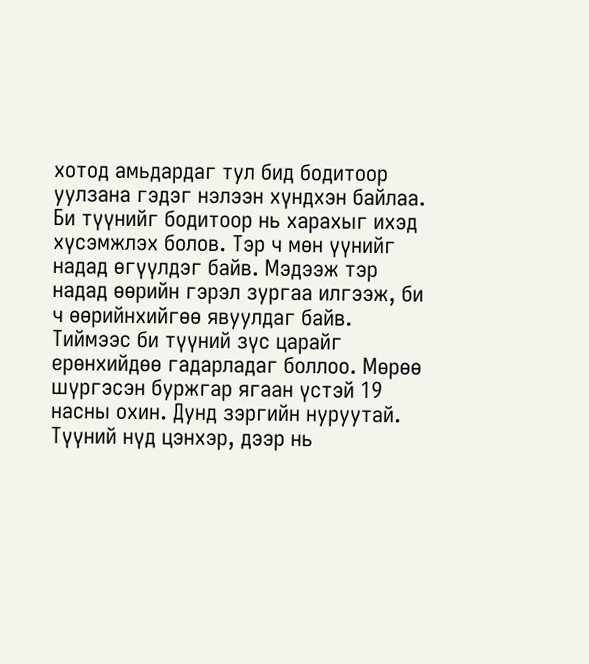хотод амьдардаг тул бид бодитоор уулзана гэдэг нэлээн хүндхэн байлаа. Би түүнийг бодитоор нь харахыг ихэд хүсэмжлэх болов. Тэр ч мөн үүнийг надад өгүүлдэг байв. Мэдээж тэр надад өөрийн гэрэл зургаа илгээж, би ч өөрийнхийгөө явуулдаг байв. Тиймээс би түүний зүс царайг ерөнхийдөө гадарладаг боллоо. Мөрөө шүргэсэн буржгар ягаан үстэй 19 насны охин. Дунд зэргийн нуруутай. Түүний нүд цэнхэр, дээр нь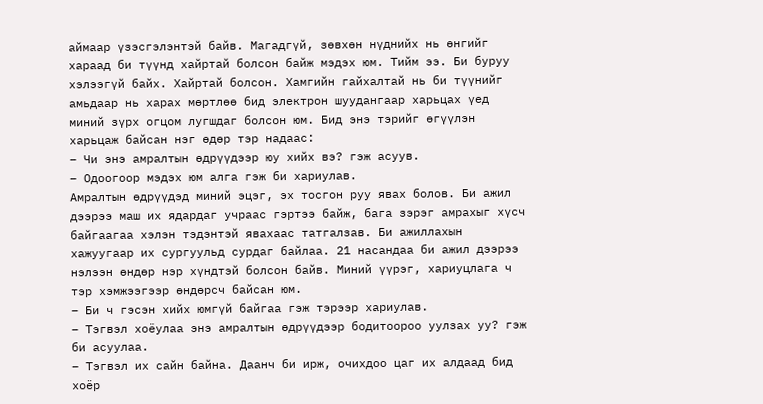аймаар үзэсгэлэнтэй байв. Магадгүй, зөвхөн нүднийх нь өнгийг хараад би түүнд хайртай болсон байж мэдэх юм. Тийм ээ. Би буруу хэлээгүй байх. Хайртай болсон. Хамгийн гайхалтай нь би түүнийг амьдаар нь харах мөртлөө бид электрон шуудангаар харьцах үед миний зүрх огцом лугшдаг болсон юм. Бид энэ тэрийг өгүүлэн харьцаж байсан нэг өдөр тэр надаас:
– Чи энэ амралтын өдрүүдээр юу хийх вэ? гэж асуув.
– Одоогоор мэдэх юм алга гэж би хариулав.
Амралтын өдрүүдэд миний эцэг, эх тосгон руу явах болов. Би ажил дээрээ маш их ядардаг учраас гэртээ байж, бага зэрэг амрахыг хүсч байгаагаа хэлэн тэдэнтэй явахаас татгалзав. Би ажиллахын хажуугаар их сургуульд сурдаг байлаа. 21 насандаа би ажил дээрээ нэлээн өндөр нэр хүндтэй болсон байв. Миний үүрэг, хариуцлага ч тэр хэмжээгээр өндөрсч байсан юм.
– Би ч гэсэн хийх юмгүй байгаа гэж тэрээр хариулав.
– Тэгвэл хоёулаа энэ амралтын өдрүүдээр бодитоороо уулзах уу? гэж би асуулаа.
– Тэгвэл их сайн байна. Даанч би ирж, очихдоо цаг их алдаад бид хоёр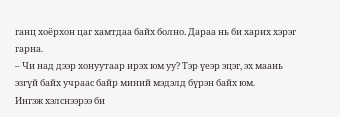ганц хоёрхон цаг хамтдаа байх болно. Дараа нь би харих хэрэг гарна.
– Чи над дээр хонуутаар ирэх юм уу? Тэр үеэр эцэг, эх маань эзгүй байх учраас байр миний мэдэлд бүрэн байх юм.
Ингэж хэлснээрээ би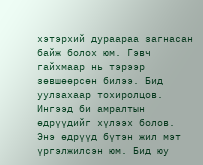хэтэрхий дураараа загнасан байж болох юм. Гэвч гайхмаар нь тэрээр зөвшөөрсөн билээ. Бид уулзахаар тохиролцов. Ингээд би амралтын өдрүүдийг хүлээх болов. Энэ өдрүүд бүтэн жил мэт үргэлжилсэн юм. Бид юу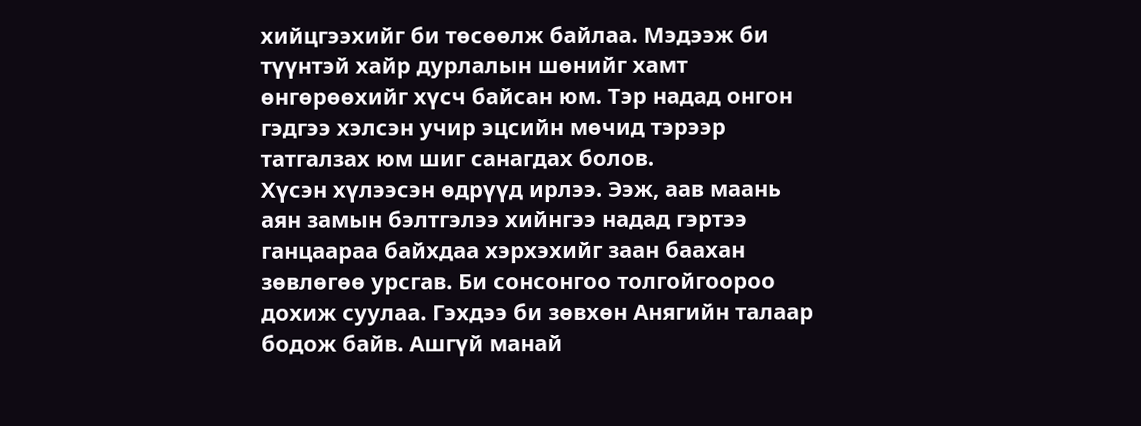хийцгээхийг би төсөөлж байлаа. Мэдээж би түүнтэй хайр дурлалын шөнийг хамт өнгөрөөхийг хүсч байсан юм. Тэр надад онгон гэдгээ хэлсэн учир эцсийн мөчид тэрээр татгалзах юм шиг санагдах болов.
Хүсэн хүлээсэн өдрүүд ирлээ. Ээж, аав маань аян замын бэлтгэлээ хийнгээ надад гэртээ ганцаараа байхдаа хэрхэхийг заан баахан зөвлөгөө урсгав. Би сонсонгоо толгойгоороо дохиж суулаа. Гэхдээ би зөвхөн Анягийн талаар бодож байв. Ашгүй манай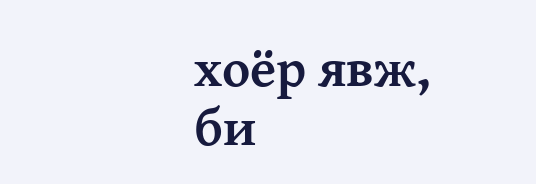хоёр явж, би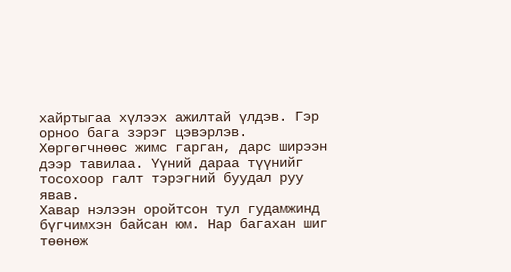хайртыгаа хүлээх ажилтай үлдэв. Гэр орноо бага зэрэг цэвэрлэв. Хөргөгчнөөс жимс гарган, дарс ширээн дээр тавилаа. Үүний дараа түүнийг тосохоор галт тэрэгний буудал руу явав.
Хавар нэлээн оройтсон тул гудамжинд бүгчимхэн байсан юм. Нар багахан шиг төөнөж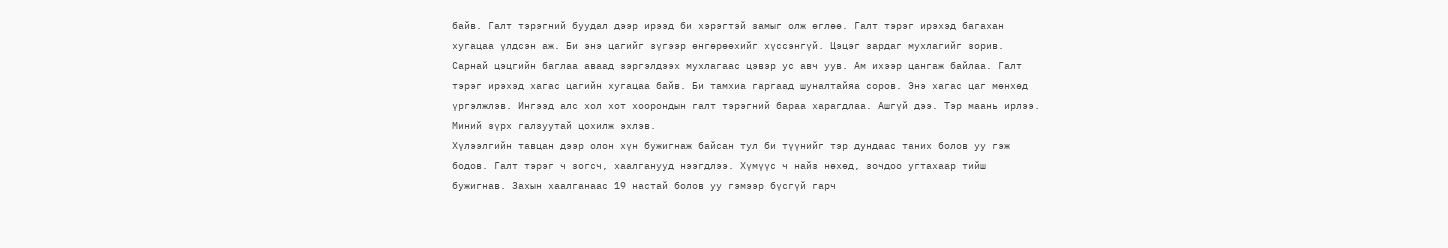байв. Галт тэрэгний буудал дээр ирээд би хэрэгтэй замыг олж өглөө. Галт тэрэг ирэхэд багахан хугацаа үлдсэн аж. Би энэ цагийг зүгээр өнгөрөөхийг хүссэнгүй. Цэцэг зардаг мухлагийг зорив. Сарнай цэцгийн баглаа аваад зэргэлдээх мухлагаас цэвэр ус авч уув. Ам ихээр цангаж байлаа. Галт тэрэг ирэхэд хагас цагийн хугацаа байв. Би тамхиа гаргаад шуналтайяа соров. Энэ хагас цаг мөнхөд үргэлжлэв. Ингээд алс хол хот хоорондын галт тэрэгний бараа харагдлаа. Ашгүй дээ. Тэр маань ирлээ. Миний зүрх галзуутай цохилж эхлэв.
Хүлээлгийн тавцан дээр олон хүн бужигнаж байсан тул би түүнийг тэр дундаас таних болов уу гэж бодов. Галт тэрэг ч зогсч, хаалганууд нээгдлээ. Хүмүүс ч найз нөхөд, зочдоо угтахаар тийш бужигнав. Захын хаалганаас 19 настай болов уу гэмээр бүсгүй гарч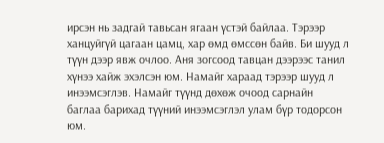ирсэн нь задгай тавьсан ягаан үстэй байлаа. Тэрээр ханцуйгүй цагаан цамц, хар өмд өмссөн байв. Би шууд л түүн дээр явж очлоо. Аня зогсоод тавцан дээрээс танил хүнээ хайж эхэлсэн юм. Намайг хараад тэрээр шууд л инээмсэглэв. Намайг түүнд дөхөж очоод сарнайн баглаа барихад түүний инээмсэглэл улам бүр тодорсон юм.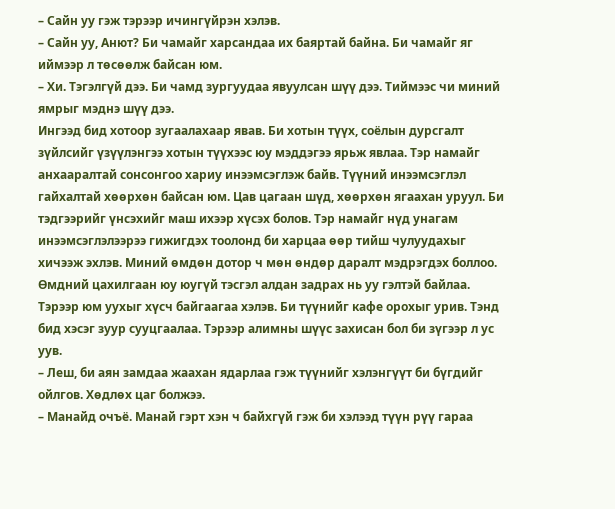– Сайн уу гэж тэрээр ичингүйрэн хэлэв.
– Сайн уу, Анют? Би чамайг харсандаа их баяртай байна. Би чамайг яг иймээр л төсөөлж байсан юм.
– Хи. Тэгэлгүй дээ. Би чамд зургуудаа явуулсан шүү дээ. Тиймээс чи миний ямрыг мэднэ шүү дээ.
Ингээд бид хотоор зугаалахаар явав. Би хотын түүх, соёлын дурсгалт зүйлсийг үзүүлэнгээ хотын түүхээс юу мэддэгээ ярьж явлаа. Тэр намайг анхааралтай сонсонгоо хариу инээмсэглэж байв. Түүний инээмсэглэл гайхалтай хөөрхөн байсан юм. Цав цагаан шүд, хөөрхөн ягаахан уруул. Би тэдгээрийг үнсэхийг маш ихээр хүсэх болов. Тэр намайг нүд унагам инээмсэглэлээрээ гижигдэх тоолонд би харцаа өөр тийш чулуудахыг хичээж эхлэв. Миний өмдөн дотор ч мөн өндөр даралт мэдрэгдэх боллоо. Өмдний цахилгаан юу юугүй тэсгэл алдан задрах нь уу гэлтэй байлаа. Тэрээр юм уухыг хүсч байгаагаа хэлэв. Би түүнийг кафе орохыг урив. Тэнд бид хэсэг зуур сууцгаалаа. Тэрээр алимны шүүс захисан бол би зүгээр л ус уув.
– Леш, би аян замдаа жаахан ядарлаа гэж түүнийг хэлэнгүүт би бүгдийг ойлгов. Хөдлөх цаг болжээ.
– Манайд очъё. Манай гэрт хэн ч байхгүй гэж би хэлээд түүн рүү гараа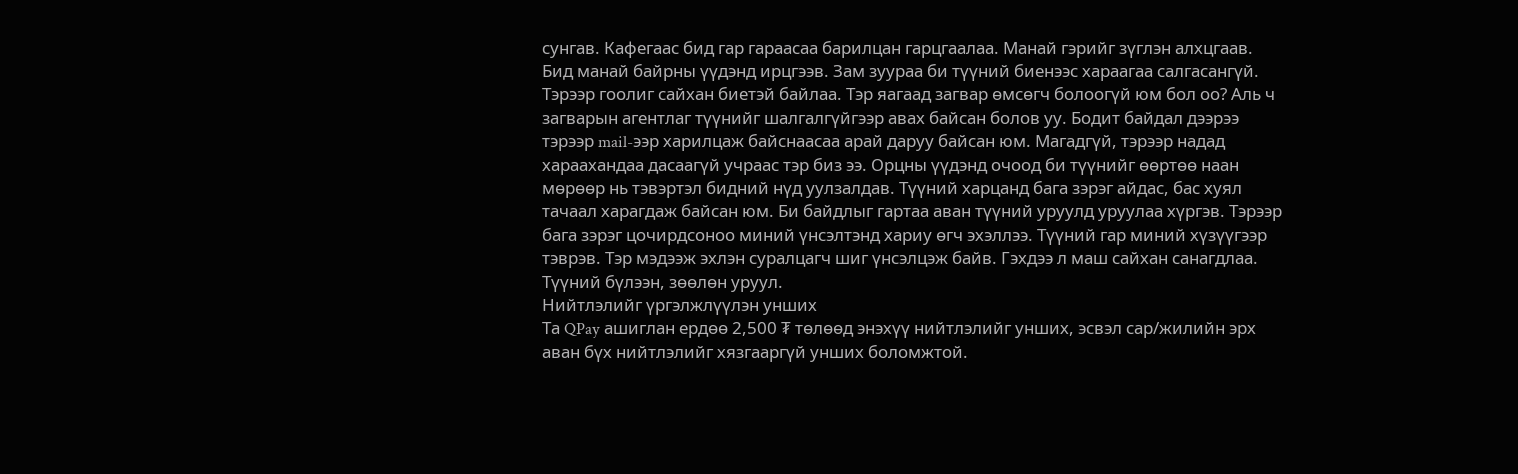сунгав. Кафегаас бид гар гараасаа барилцан гарцгаалаа. Манай гэрийг зүглэн алхцгаав.
Бид манай байрны үүдэнд ирцгээв. Зам зуураа би түүний биенээс хараагаа салгасангүй. Тэрээр гоолиг сайхан биетэй байлаа. Тэр яагаад загвар өмсөгч болоогүй юм бол оо? Аль ч загварын агентлаг түүнийг шалгалгүйгээр авах байсан болов уу. Бодит байдал дээрээ тэрээр mail-ээр харилцаж байснаасаа арай даруу байсан юм. Магадгүй, тэрээр надад хараахандаа дасаагүй учраас тэр биз ээ. Орцны үүдэнд очоод би түүнийг өөртөө наан мөрөөр нь тэвэртэл бидний нүд уулзалдав. Түүний харцанд бага зэрэг айдас, бас хуял тачаал харагдаж байсан юм. Би байдлыг гартаа аван түүний уруулд уруулаа хүргэв. Тэрээр бага зэрэг цочирдсоноо миний үнсэлтэнд хариу өгч эхэллээ. Түүний гар миний хүзүүгээр тэврэв. Тэр мэдээж эхлэн суралцагч шиг үнсэлцэж байв. Гэхдээ л маш сайхан санагдлаа. Түүний бүлээн, зөөлөн уруул.
Нийтлэлийг үргэлжлүүлэн унших
Та QPay ашиглан ердөө 2,500 ₮ төлөөд энэхүү нийтлэлийг унших, эсвэл сар/жилийн эрх аван бүх нийтлэлийг хязгааргүй унших боломжтой.